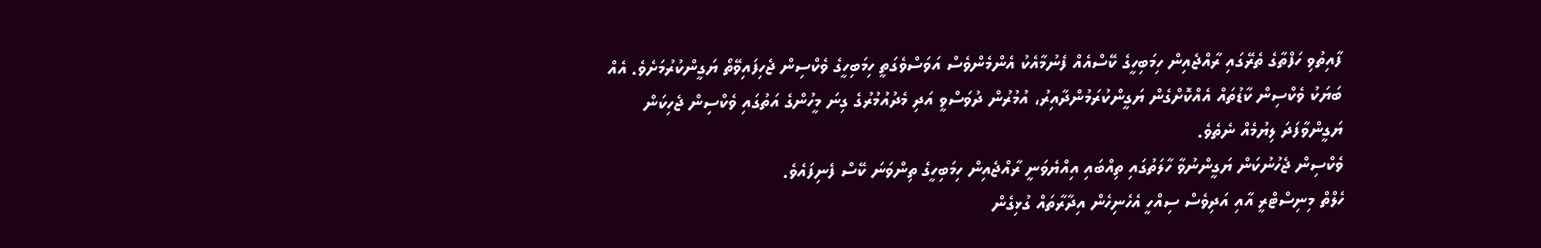ފާއިތުވި ހަފްތާގެ ތެރޭގައި ރާއްޖެއިން ހިމަބިހީގެ ކޭސްއެއް ފެނުމާއެކު އެންމެންވެސް އަވަސްވެގަތީ ހިމަބިހީގެ ވެކްސިން ޖެހިފައިވޭތޯ ޔަގީންކުރުމަށެވެ. އެއް ބަޔަކު ވެކްސިން ކާޑުތައް އެއްކޮށްގެން ޔަގީންކުރަމުންދާއިރު، އުމުރުން ދުވަސްވީ އަދި މެދުއުމުރުގެ ގިނަ މީހުންގެ އަތުގައި ވެކްސިން ޖެހިކަން ޔަގީންވާފަދަ ލިޔުމެއް ނެތެވެ.
ވެކްސިން ޖެހުނުކަން ޔަގީންނުވާ ހާލަތުގައި ތިއްބައި އިއްޔެވަނީ ރާއްޖެއިން ހިމަބިހީގެ ތިންވަނަ ކޭސް ފެނިފައެވެ.
ހެލްތް މިނިސްޓްރީ އާއި އަދިވެސް ސިއްހީ އެހެނިހެން އިދާރާތައް ގުޅިގެން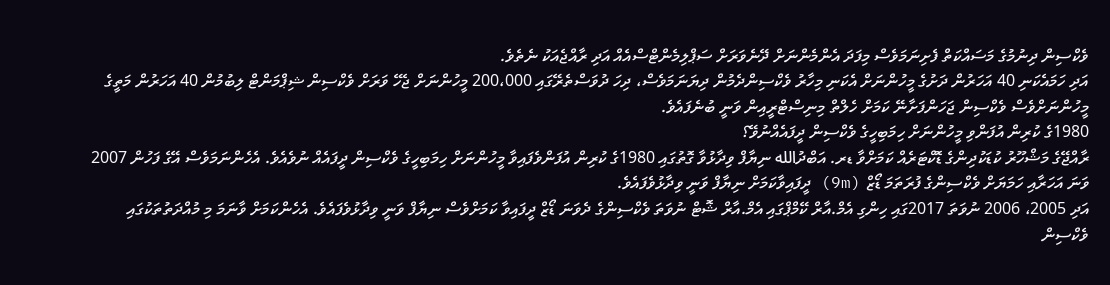ވެކްސިން ދިނުމުގެ މަސައްކަތް ފެށިނަމަވެސް މިފަދަ އެންމެންނަށް ދޭނެވަރަށް ސަޕްލިމެންޓްސްއެއް އަދި ރާއްޖެއަކު ނެތެވެ.
އަދި ހަމައެކަނި 40 އަހަރުން ދަށުގެ މީހުންނަށް އެކަނި މިހާރު ވެކްސިންދެމުން ދިޔަނަމަވެސް، ދިހަ ދުވަސްތެރޭގައި 200،000 މީހުންނަށް ޖެހޭ ވަރަށް ވެކްސިން ޝިޕްމަންޓް ލިބުމުން 40 އަހަރުން މަތީގެ މީހުންނަށްވެސް ވެކްސިން ޖަހަންފަށާނޭ ކަމަށް ހެލްތް މިނިސްޓްރީއިން ވަނީ ބުނެފައެވެ.
1980ގެ ކުރިން އުފަންވި މީހުންނަށް ހިމަބިހީގެ ވެކްސިން ދީފައެއްނުވޭ؟
ރާއްޖޭގެ މަޝްހޫރު ކުޑަކުދިންގެ ޑޮކްޓަރެއް ކަމަށްވާ ޑރ. އަބްދުالله ނިޔާފް ވިދާޅުވާ ގޮތުގައި 1980ގެ ކުރިން އުފަންވެފައިވާ މީހުންނަށް ހިމަބިހީގެ ވެކްސިން ދީފައެއް ނުވެއެވެ. އެހެންނަމަވެސް އޭގެ ފަހުން 2007 ވަނަ އަހަރާއި ހަމަޔަށް ވެކްސިންގެ ފުރަތަމަ ޑޯޒް (9m) ދީފައިވާކަމަށް ނިޔާފް ވަނީ ވިދާޅުވެފައެވެ.
އަދި 2005، 2006 ނުވަތަ 2017ގައި ހިންގި އެމް.އާރް ކޭމްޕްގައި އެމް.އާރް ޝޮޓް ނުވަތަ ވެކްސިންގެ ދެވަނަ ޑޯޒް ދީފައިވާ ކަމަށްވެސް ނިޔާފް ވަނީ ވިދާޅުވެފައެވެ. އެހެންކަމަށް ވާނަމަ މި މުއްދަތުތަކުގައި ވެކްސިން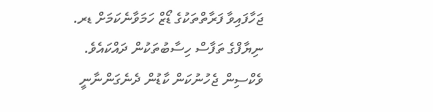ޖަހާފައިވާ ފަރާތްތަކުގެ ޑޯޒް ހަމަވާނެކަމަށް ޑރ. ނިޔާފްގެ ތަފާސް ހިސާބުތަކުން ދައްކައެވެ.
ވެކްސިން ޖެހުނުކަން ކާޑުން ދެނެގަންނާނީ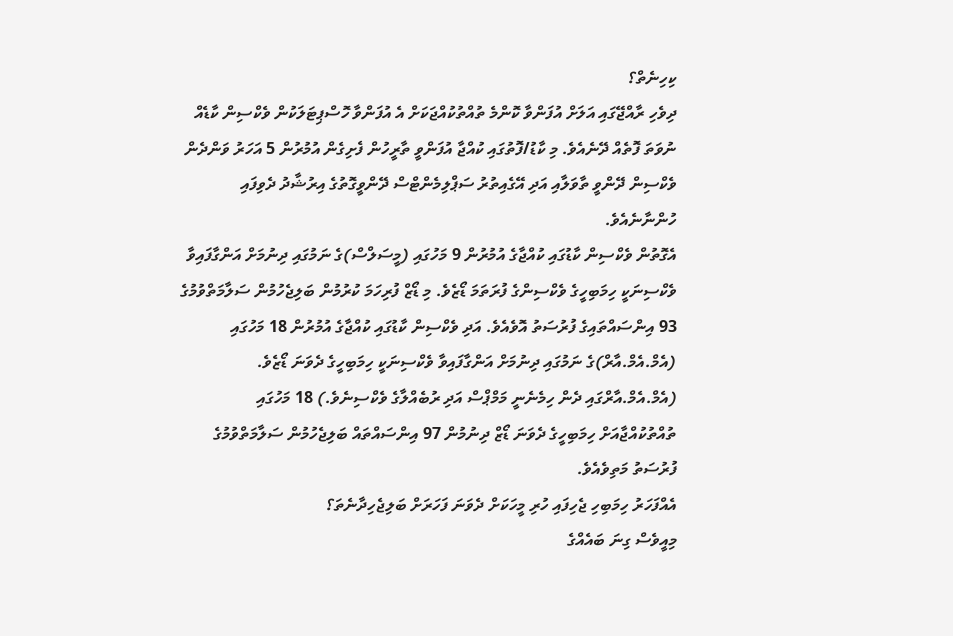ކިހިނެތް؟
ދިވެހި ރާއްޖޭގައި އަލަށް އުފަންވާ ކޮންމެ ތުއްތުކުއްޖަކަށް އެ އުފަންވާ ހޮސްޕިޓަލަކުން ވެކްސިން ކާޑެއް ނުވަތަ ފޮތެއް ދޭނެއެވެ. މި ކާޑު/ފޮތުގައި ކުއްޖާ އުފަންވީ ތާރީހުން ފެށިގެން އުމުރުން 5 އަހަރު ވަންދެން ވެކްސިން ދޭންވީ ތާވަލާއި އަދި އޭގެއިތުރު ސަޕްލިމެންޓްސް ދޭންވީގޮތުގެ އިރުޝާދު ދެވިފައި ހުންނާނެއެވެ.
އެގޮތުން ވެކްސިން ކާޑުގައި ކުއްޖާގެ އުމުރުން 9 މަހުގައި (މީސަލްސް)ގެ ނަމުގައި ދިނުމަށް އަންގާފައިވާ ވެކްސިނަކީ ހިމަބިހީގެ ވެކްސިންގެ ފުރަތަމަ ޑޯޒެވެ. މި ޑޯޒް ފުރިހަމަ ކުރުމުން ބަލިޖެހުމުން ސަލާމަތްވުމުގެ 93 އިންސައްތައިގެ ފުރުސަތު އޮވެއެވެ. އަދި ވެކްސިން ކާޑުގައި ކުއްޖާގެ އުމުރުން 18 މަހުގައި (އެމް.އެމް.އާރް)ގެ ނަމުގައި ދިނުމަށް އަންގާފައިވާ ވެކްސިނަކީ ހިމަބިހީގެ ދެވަނަ ޑޯޒެވެ. (އެމް.އެމް.އާރްގައި ދެން ހިމެނެނީ މަމްޕްސް އަދި ރުބެއްލާގެ ވެކްސިނެވެ.) 18 މަހުގައި ތުއްތުކުއްޖާއަށް ހިމަބިހީގެ ދެވަނަ ޑޯޒް ދިނުމުން 97 އިންސައްތައް ބަލިޖެހުމުން ސަލާމަތްވުމުގެ ފުރުސަތު މަތިވެއެވެ.
އެއްފަހަރު ހިމަބިހި ޖެހިފައި ހުރި މީހަކަށް ދެވަނަ ފަހަރަށް ބަލިޖެހިދާނެތަ؟
މިއީވެސް ގިނަ ބައެއްގެ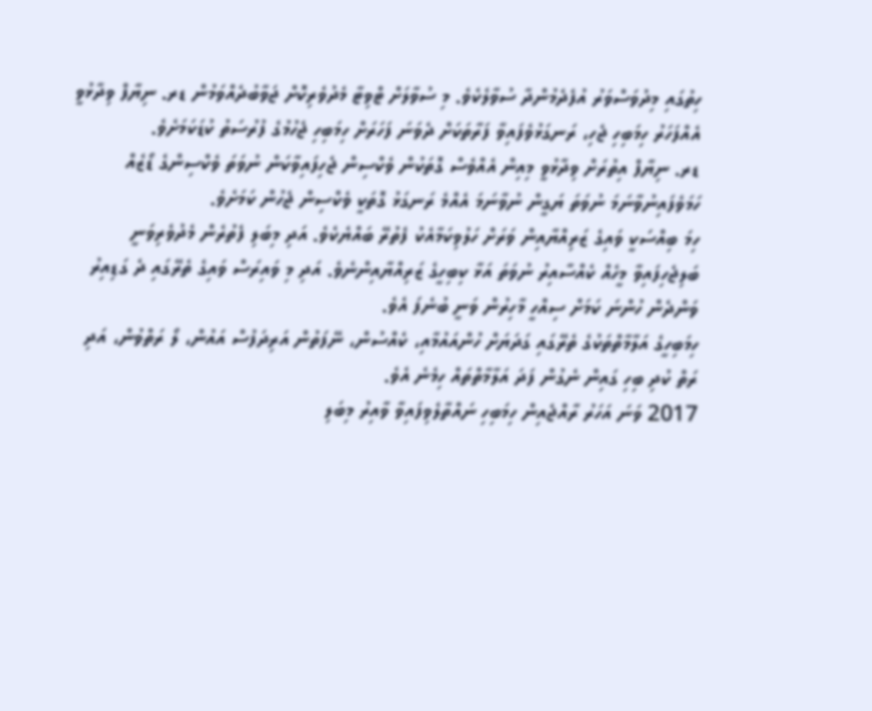ހިތުގައި މިދުވަސްވަރު އުފެދެމުންދާ ސުވާލެކެވެ. މި ސުވާލަށް ޓްވިޓާ މެދުވެރިކޮށް ޖަވާބުދެއްވަމުން ޑރ. ނިޔާފް ވިދާޅުވީ އެއްފަހަރު ހިމަބިހި ޖެހި، ރަނގަޅުވެފައިވާ ފަރާތަކަށް ދެވަނަ ފަހަރަށް ހިމަބިހި ޖެހުމުގެ ފުރުސަތު ކުޑަކަމަށެވެ.
ޑރ. ނިޔާފް އިތުރަށް ވިދާޅުވީ މިއިން އެއްވެސް ގޮތަކުން ވެކްސިން ޖެހިފައިވާކަން ނުވަތަ ވެކްސިންގެ ޑޯޒެއް ހަމަވެފައިނުވާނަމަ ނުވަތަ ޔަގީން ނުވާނަމަ އެއްމެ ރަނގަޅު ގޮތަކީ ވެކްސިން ޖެހުން ކަމަށެވެ.
ހިމަ ބިއްސަކީ ވައިގެ ޒަރިއްޔާއިން ވަރަށް ހަލުވިކަމާއެކު ފެތުރޭ ބައްޔެކެވެ. އަދި މިބަލި ފެތުރެން މެދުވެރިވަނީ ބަލިޖެހިފައިވާ މީހެއް ކެއްސާއިރު ނުވަތަ އަޅާ ކިބިހީގެ ޒަރިއްޔާއިންނެވެ. އަދި މި ވައިރަސް ވައިގެ ތެރޭގައި ދެ ގަޑިއިރު ވަންދެން ހުންނަ ކަމަށް ސިއްހީ މާހިރުން ވަނީ ބުނެފަ އެވެ.
ހިމަބިހީގެ އަލާމާތްތަކުގެ ތެރޭގައި ގަދަޔަށް ހުންއައުމާއި، ކެއްސުން، ނޭފަތުން އަރިދަފުސް އައުން، ލޯ ރަތްވުން، އަދި ރަތް ކުދި ބިހި ގައިން ނެގުން ފަދަ އަލާމާތްތައް ހިމެނެ އެވެ.
2017 ވަނަ އަހަރު ރާއްޖެއިން ހިމަބިހި ނައްތާލެވިފައިވާ ވާއިރު މިބަލި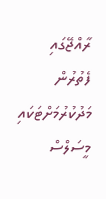ރާއްޖޭގައި ފެތުރުން މަދުކުރުމަށްޓަކައި މީސަލްސް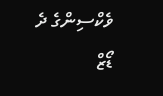ވެކްސިންގެ ދެ ޑޯޒް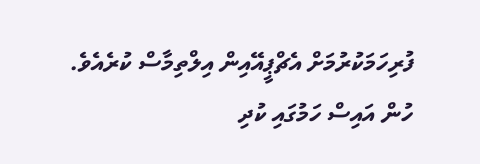ފުރިހަމަކުރުމަށް އެޗްޕީއޭއިން އިލްތިމާސް ކުރެއެވެ.
ހުން އައިސް ހަމުގައި ކުދި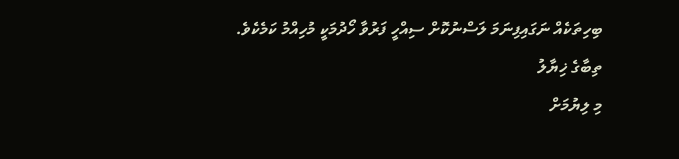ބިހިތަކެއް ނަގައިފިނަމަ ލަސްނުކޮށް ސިއްހީ ފަރުވާ ހޯދުމަކީ މުހިއްމު ކަމެކެވެ.
ތިބާގެ ޚިޔާލު
މި ލިޔުމަށް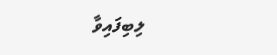ލިބިފައިވާ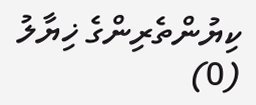ކިޔުންތެރިންގެ ޚިޔާލު (0)